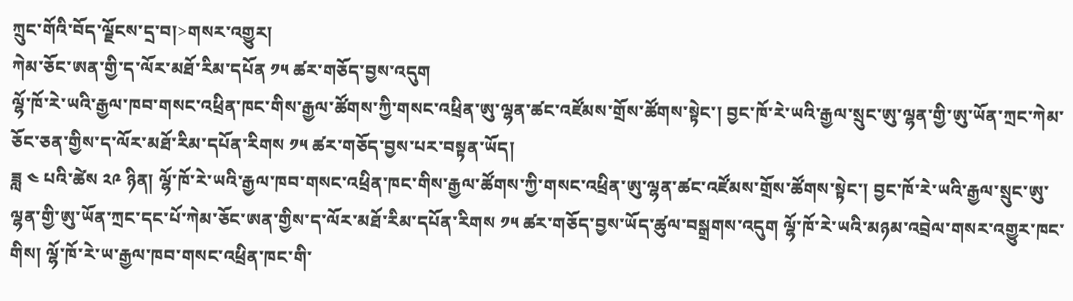ཀྲུང་གོའི་བོད་ལྗོངས་དྲ་བ།>གསར་འགྱུར།
ཀེམ་ཅོང་ཨན་གྱི་ད་ལོར་མཐོ་རིམ་དཔོན ༡༥ ཚར་གཅོད་བྱས་འདུག
ལྷོ་ཁོ་རེ་ཡའི་རྒྱལ་ཁབ་གསང་འཕྲིན་ཁང་གིས་རྒྱལ་ཚོགས་ཀྱི་གསང་འཕྲིན་ཨུ་ལྷན་ཚང་འཛོམས་གྲོས་ཚོགས་སྟེང་། བྱང་ཁོ་རེ་ཡའི་རྒྱལ་སྲུང་ཨུ་ལྷན་གྱི་ཨུ་ཡོན་ཀྲང་ཀེམ་ཅོང་ཅན་གྱིས་ད་ལོར་མཐོ་རིམ་དཔོན་རིགས ༡༥ ཚར་གཅོད་བྱས་པར་བསྟན་ཡོད།
ཟླ ༤ པའི་ཚེས ༢༩ ཉིན། ལྷོ་ཁོ་རེ་ཡའི་རྒྱལ་ཁབ་གསང་འཕྲིན་ཁང་གིས་རྒྱལ་ཚོགས་ཀྱི་གསང་འཕྲིན་ཨུ་ལྷན་ཚང་འཛོམས་གྲོས་ཚོགས་སྟེང་། བྱང་ཁོ་རེ་ཡའི་རྒྱལ་སྲུང་ཨུ་ལྷན་གྱི་ཨུ་ཡོན་ཀྲང་དང་པོ་ཀེམ་ཅོང་ཨན་གྱིས་ད་ལོར་མཐོ་རིམ་དཔོན་རིགས ༡༥ ཚར་གཅོད་བྱས་ཡོད་ཚུལ་བསྒྲགས་འདུག ལྷོ་ཁོ་རེ་ཡའི་མཉམ་འབྲེལ་གསར་འགྱུར་ཁང་གིས། ལྷོ་ཁོ་རེ་ཡ་རྒྱལ་ཁབ་གསང་འཕྲིན་ཁང་གི་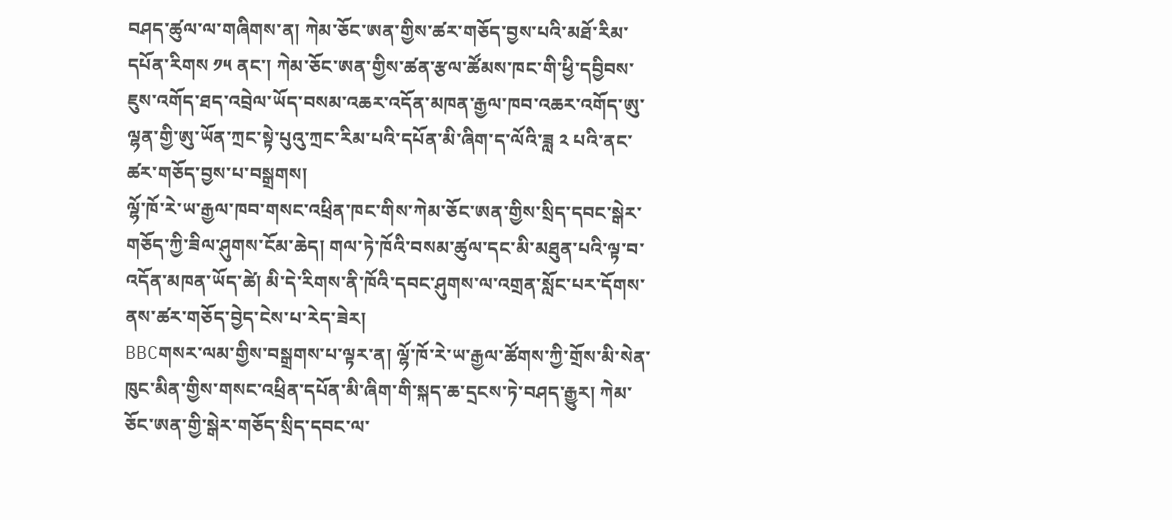བཤད་ཚུལ་ལ་གཞིགས་ན། ཀེམ་ཅོང་ཨན་གྱིས་ཚར་གཅོད་བྱས་པའི་མཐོ་རིམ་དཔོན་རིགས ༡༥ ནང་། ཀེམ་ཅོང་ཨན་གྱིས་ཚན་རྩལ་ཚོམས་ཁང་གི་ཕྱི་དབྱིབས་ཇུས་འགོད་ཐད་འབྲེལ་ཡོད་བསམ་འཆར་འདོན་མཁན་རྒྱལ་ཁབ་འཆར་འགོད་ཨུ་ལྷན་གྱི་ཨུ་ཡོན་ཀྲང་སྟེ་པུའུ་ཀྲང་རིམ་པའི་དཔོན་མི་ཞིག་ད་ལོའི་ཟླ ༢ པའི་ནང་ཚར་གཅོད་བྱས་པ་བསྒྲགས།
ལྷོ་ཁོ་རེ་ཡ་རྒྱལ་ཁབ་གསང་འཕྲིན་ཁང་གིས་ཀེམ་ཅོང་ཨན་གྱིས་སྲིད་དབང་སྒེར་གཅོད་ཀྱི་ཟིལ་ཤུགས་ངོམ་ཆེད། གལ་ཏེ་ཁོའི་བསམ་ཚུལ་དང་མི་མཐུན་པའི་ལྟ་བ་འདོན་མཁན་ཡོད་ཚེ། མི་དེ་རིགས་ནི་ཁོའི་དབང་ཤུགས་ལ་འགྲན་སློང་པར་དོགས་ནས་ཚར་གཅོད་བྱེད་ངེས་པ་རེད་ཟེར།
BBCགསར་ལམ་གྱིས་བསྒྲགས་པ་ལྟར་ན། ལྷོ་ཁོ་རེ་ཡ་རྒྱལ་ཚོགས་ཀྱི་གྲོས་མི་སེན་ཁུང་མིན་གྱིས་གསང་འཕྲིན་དཔོན་མི་ཞིག་གི་སྐད་ཆ་དྲངས་ཏེ་བཤད་རྒྱུར། ཀེམ་ཅོང་ཨན་གྱི་སྒེར་གཅོད་སྲིད་དབང་ལ་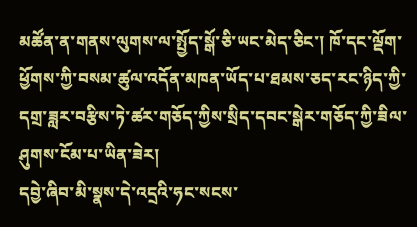མཚོན་ན་གནས་ལུགས་ལ་སྤྱོད་སྒོ་ཅི་ཡང་མེད་ཅིང་། ཁོ་དང་ལྡོག་ཕྱོགས་ཀྱི་བསམ་ཚུལ་འདོན་མཁན་ཡོད་པ་ཐམས་ཅད་རང་ཉིད་ཀྱི་དགྲ་ཟླར་བརྩིས་ཏེ་ཚར་གཅོད་ཀྱིས་སྲིད་དབང་སྒེར་གཅོད་ཀྱི་ཟིལ་ཤུགས་ངོམ་པ་ཡིན་ཟེར།
དབྱེ་ཞིབ་མི་སྣས་དེ་འདྲའི་ཧང་སངས་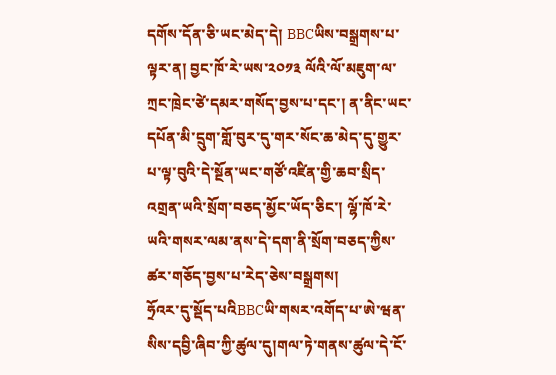དགོས་དོན་ཅི་ཡང་མེད་དེ། BBCཡིས་བསྒྲགས་པ་ལྟར་ན། བྱང་ཁོ་རེ་ཡས་༢༠༡༣ ལོའི་ལོ་མཇུག་ལ་ཀྲང་ཁྲེང་ཙེ་དམར་གསོད་བྱས་པ་དང་། ན་ནིང་ཡང་དཔོན་མི་དྲུག་གློ་བུར་དུ་གར་སོང་ཆ་མེད་དུ་གྱུར་པ་ལྟ་བུའི་དེ་སྔོན་ཡང་གཙོ་འཛིན་གྱི་ཆབ་སྲིད་འགྲན་ཡའི་སྲོག་བཅད་མྱོང་ཡོད་ཅིང་། ལྷོ་ཁོ་རེ་ཡའི་གསར་ལམ་ནས་དེ་དག་ནི་སྲོག་བཅད་ཀྱིས་ཚར་གཅོད་བྱས་པ་རེད་ཅེས་བསྒྲགས།
ཧྲོའར་དུ་སྡོད་པའིBBCཡི་གསར་འགོད་པ་ཨེ་ཝན་སིས་དབྱི་ཞིབ་ཀྱི་ཚུལ་དུ།གལ་ཏེ་གནས་ཚུལ་དེ་ངོ་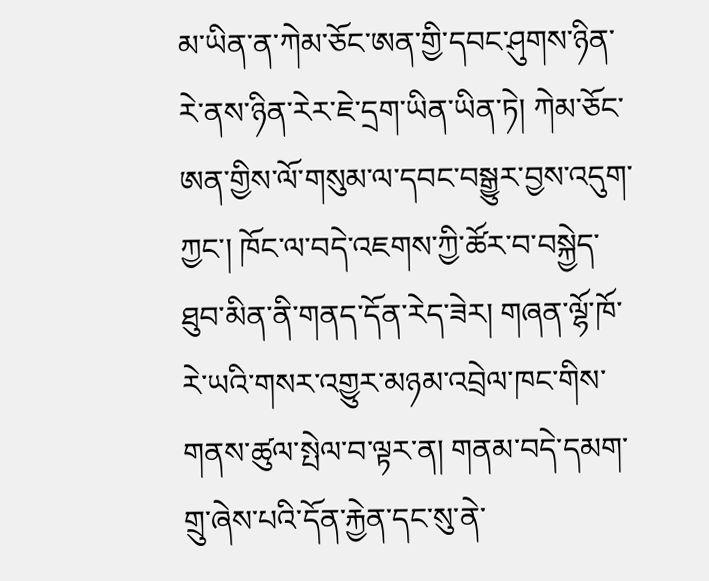མ་ཡིན་ན་ཀེམ་ཅོང་ཨན་གྱི་དབང་ཤུགས་ཉིན་རེ་ནས་ཉིན་རེར་ཇེ་དྲག་ཡིན་ཡིན་ཏེ། ཀེམ་ཅོང་ཨན་གྱིས་ལོ་གསུམ་ལ་དབང་བསྒྱུར་བྱས་འདུག་ཀྱང་། ཁོང་ལ་བདེ་འཇགས་ཀྱི་ཚོར་བ་བསྐྱེད་ཐུབ་མིན་ནི་གནད་དོན་རེད་ཟེར། གཞན་ལྷོ་ཁོ་རེ་ཡའི་གསར་འགྱུར་མཉམ་འབྲེལ་ཁང་གིས་གནས་ཚུལ་སྤེལ་བ་ལྟར་ན། གནམ་བདེ་དམག་གྲུ་ཞེས་པའི་དོན་རྐྱེན་དང་སུ་ནེ་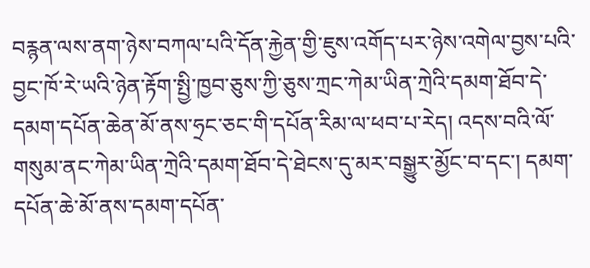བརྙན་ལས་ནག་ཉེས་བཀལ་པའི་དོན་རྐྱེན་གྱི་ཇུས་འགོད་པར་ཉེས་འགེལ་བྱས་པའི་བྱང་ཁོ་རེ་ཡའི་ཉེན་རྟོག་སྤྱི་ཁྱབ་ཅུས་ཀྱི་ཅུས་ཀྲང་ཀེམ་ཡིན་ཀྲེའི་དམག་ཐོབ་དེ་དམག་དཔོན་ཆེན་མོ་ནས་ཧྲང་ཅང་གི་དཔོན་རིམ་ལ་ཕབ་པ་རེད། འདས་བའི་ལོ་གསུམ་ནང་ཀེམ་ཡིན་ཀྲེའི་དམག་ཐོབ་དེ་ཐེངས་དུ་མར་བསྒྱུར་མྱོང་བ་དང་། དམག་དཔོན་ཆེ་མོ་ནས་དམག་དཔོན་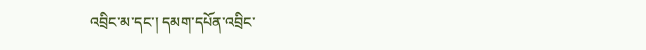འབྲིང་མ་དང་། དམག་དཔོན་འབྲིང་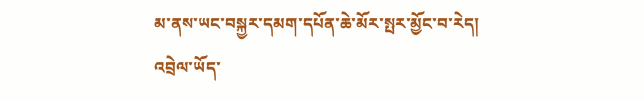མ་ནས་ཡང་བསྐྱར་དམག་དཔོན་ཆེ་མོར་སྤར་མྱོང་བ་རེད།
འབྲེལ་ཡོད་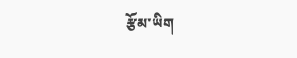རྩོམ་ཡིག